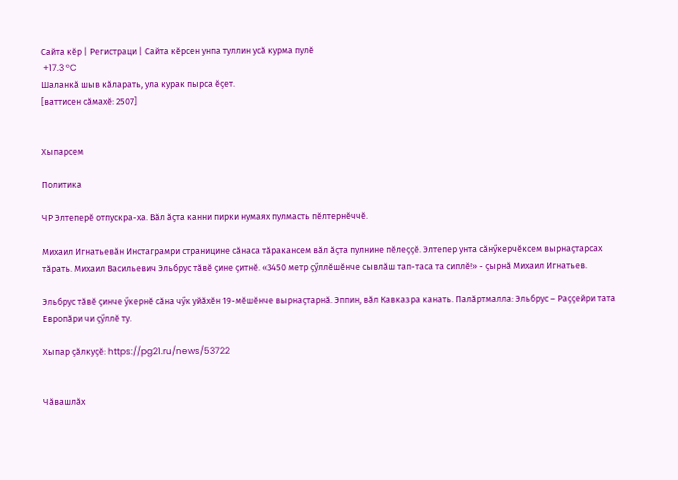Сайта кӗр | Регистраци | Сайта кӗрсен унпа туллин усӑ курма пулӗ
 +17.3 °C
Шаланкӑ шыв кӑларать, ула курак пырса ӗҫет.
[ваттисен сӑмахӗ: 2507]


Хыпарсем

Политика

ЧР Элтеперӗ отпускра-ха. Вӑл ӑҫта канни пирки нумаях пулмасть пӗлтернӗччӗ.

Михаил Игнатьевӑн Инстаграмри страницине сӑнаса тӑракансем вӑл ӑҫта пулнине пӗлеҫҫӗ. Элтепер унта сӑнӳкерчӗксем вырнаҫтарсах тӑрать. Михаил Васильевич Эльбрус тӑвӗ ҫине ҫитнӗ. «3450 метр ҫӳллӗшӗнче сывлӑш тап-таса та сиплӗ!» - ҫырнӑ Михаил Игнатьев.

Эльбрус тӑвӗ ҫинче ӳкернӗ сӑна чӳк уйӑхӗн 19-мӗшӗнче вырнаҫтарнӑ. Эппин, вӑл Кавказра канать. Палӑртмалла: Эльбрус – Раҫҫейри тата Европӑри чи ҫӳллӗ ту.

Хыпар ҫӑлкуҫӗ: https://pg21.ru/news/53722


Чӑвашлӑх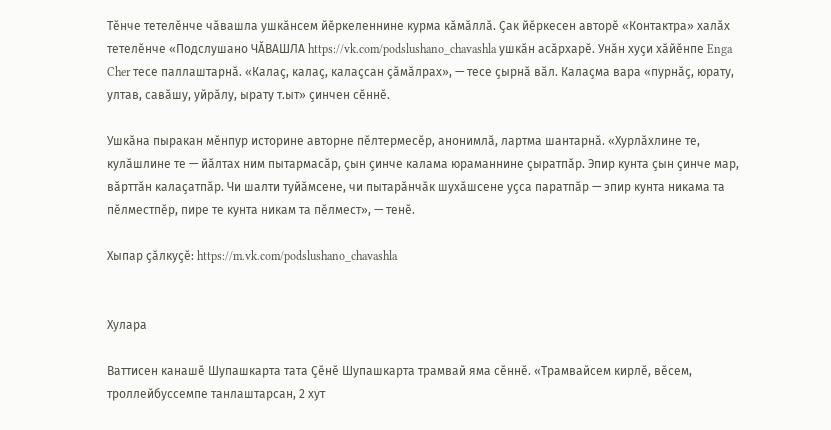Тӗнче тетелӗнче чӑвашла ушкӑнсем йӗркеленнине курма кӑмӑллӑ. Ҫак йӗркесен авторӗ «Контактра» халӑх тетелӗнче «Подслушано ЧӐВАШЛА https://vk.com/podslushano_chavashla ушкӑн асӑрхарӗ. Унӑн хуҫи хӑйӗнпе Enga Cher тесе паллаштарнӑ. «Калаҫ, калаҫ, калаҫсан ҫӑмӑлрах», — тесе ҫырнӑ вӑл. Калаҫма вара «пурнӑҫ, юрату, ултав, савӑшу, уйрӑлу, ырату т.ыт» ҫинчен сӗннӗ.

Ушкӑна пыракан мӗнпур историне авторне пӗлтермесӗр, анонимлӑ, лартма шантарнӑ. «Хурлӑхлине те, кулӑшлине те — йӑлтах ним пытармасӑр, ҫын ҫинче калама юраманнине ҫыратпӑр. Эпир кунта ҫын ҫинче мар, вӑрттӑн калаҫатпӑр. Чи шалти туйӑмсене, чи пытарӑнчӑк шухӑшсене уҫса паратпӑр — эпир кунта никама та пӗлместпӗр, пире те кунта никам та пӗлмест», — тенӗ.

Хыпар ҫӑлкуҫӗ: https://m.vk.com/podslushano_chavashla


Хулара

Ваттисен канашӗ Шупашкарта тата Ҫӗнӗ Шупашкарта трамвай яма сӗннӗ. «Трамвайсем кирлӗ, вӗсем, троллейбуссемпе танлаштарсан, 2 хут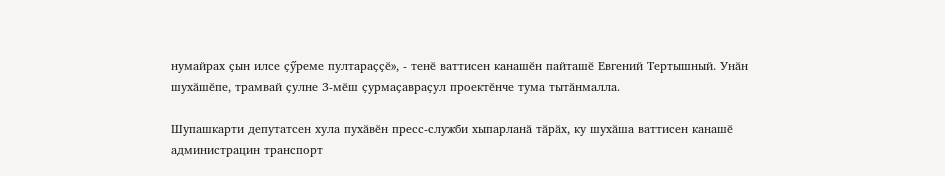нумайрах ҫын илсе ҫӳреме пултараҫҫӗ», - тенӗ ваттисен канашӗн пайташӗ Евгений Тертышный. Унӑн шухӑшӗпе, трамвай ҫулне 3-мӗш ҫурмаҫавраҫул проектӗнче тума тытӑнмалла.

Шупашкарти депутатсен хула пухӑвӗн пресс-служби хыпарланӑ тӑрӑх, ку шухӑша ваттисен канашӗ администрацин транспорт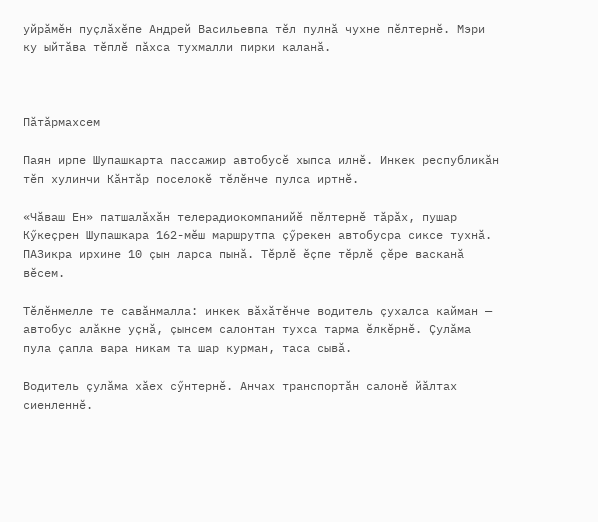уйрӑмӗн пуҫлӑхӗпе Андрей Васильевпа тӗл пулнӑ чухне пӗлтернӗ. Мэри ку ыйтӑва тӗплӗ пӑхса тухмалли пирки каланӑ.



Пӑтӑрмахсем

Паян ирпе Шупашкарта пассажир автобусӗ хыпса илнӗ. Инкек республикӑн тӗп хулинчи Кӑнтӑр поселокӗ тӗлӗнче пулса иртнӗ.

«Чӑваш Ен» патшалӑхӑн телерадиокомпанийӗ пӗлтернӗ тӑрӑх, пушар Кӳкеҫрен Шупашкара 162-мӗш маршрутпа ҫӳрекен автобусра сиксе тухнӑ. ПАЗикра ирхине 10 ҫын ларса пынӑ. Тӗрлӗ ӗҫпе тӗрлӗ ҫӗре васканӑ вӗсем.

Тӗлӗнмелле те савӑнмалла: инкек вӑхӑтӗнче водитель ҫухалса кайман — автобус алӑкне уҫнӑ, ҫынсем салонтан тухса тарма ӗлкӗрнӗ. Ҫулӑма пула ҫапла вара никам та шар курман, таса сывӑ.

Водитель ҫулӑма хӑех сӳнтернӗ. Анчах транспортӑн салонӗ йӑлтах сиенленнӗ.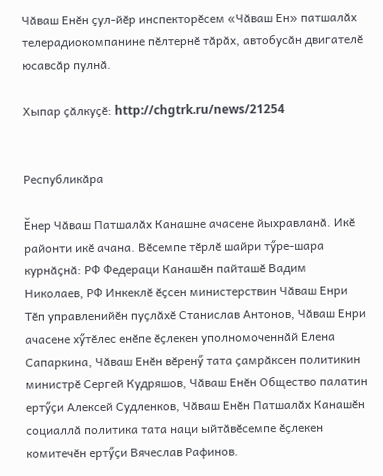Чӑваш Енӗн ҫул-йӗр инспекторӗсем «Чӑваш Ен» патшалӑх телерадиокомпанине пӗлтернӗ тӑрӑх, автобусӑн двигателӗ юсавсӑр пулнӑ.

Хыпар ҫӑлкуҫӗ: http://chgtrk.ru/news/21254


Республикӑра

Ӗнер Чӑваш Патшалӑх Канашне ачасене йыхравланӑ. Икӗ районти икӗ ачана. Вӗсемпе тӗрлӗ шайри тӳре-шара курнӑҫнӑ: РФ Федераци Канашӗн пайташӗ Вадим Николаев, РФ Инкеклӗ ӗҫсен министерствин Чӑваш Енри Тӗп управленийӗн пуҫлӑхӗ Станислав Антонов, Чӑваш Енри ачасене хӳтӗлес енӗпе ӗҫлекен уполномоченнӑй Елена Сапаркина, Чӑваш Енӗн вӗренӳ тата ҫамрӑксен политикин министрӗ Сергей Кудряшов, Чӑваш Енӗн Общество палатин ертӳҫи Алексей Судленков, Чӑваш Енӗн Патшалӑх Канашӗн социаллӑ политика тата наци ыйтӑвӗсемпе ӗҫлекен комитечӗн ертӳҫи Вячеслав Рафинов.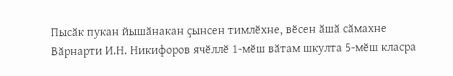Пысӑк пукан йышӑнакан ҫынсен тимлӗхне, вӗсен ӑшӑ сӑмахне Вӑрнарти И.Н. Никифоров ячӗллӗ 1-мӗш вӑтам шкулта 5-мӗш класра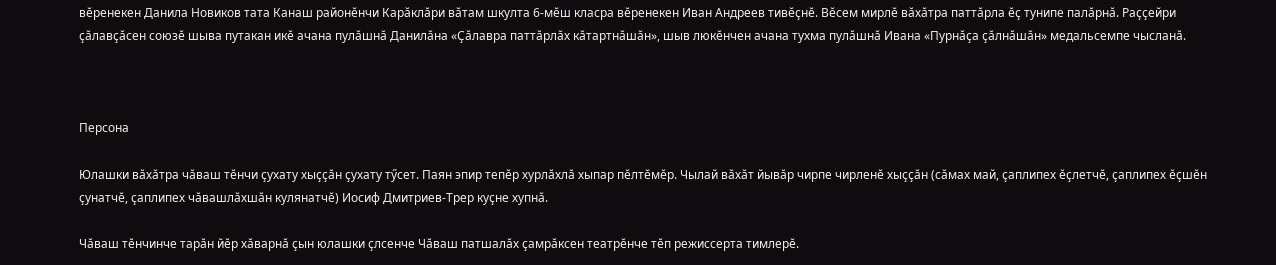вӗренекен Данила Новиков тата Канаш районӗнчи Карӑклӑри вӑтам шкулта 6-мӗш класра вӗренекен Иван Андреев тивӗҫнӗ. Вӗсем мирлӗ вӑхӑтра паттӑрла ӗҫ тунипе палӑрнӑ. Раҫҫейри ҫӑлавҫӑсен союзӗ шыва путакан икӗ ачана пулӑшнӑ Данилӑна «Ҫӑлавра паттӑрлӑх кӑтартнӑшӑн», шыв люкӗнчен ачана тухма пулӑшнӑ Ивана «Пурнӑҫа ҫӑлнӑшӑн» медальсемпе чысланӑ.



Персона

Юлашки вӑхӑтра чӑваш тӗнчи ҫухату хыҫҫӑн ҫухату тӳсет. Паян эпир тепӗр хурлӑхлӑ хыпар пӗлтӗмӗр. Чылай вӑхӑт йывӑр чирпе чирленӗ хыҫҫӑн (сӑмах май, ҫаплипех ӗҫлетчӗ, ҫаплипех ӗҫшӗн ҫунатчӗ, ҫаплипех чӑвашлӑхшӑн кулянатчӗ) Иосиф Дмитриев-Трер куҫне хупнӑ.

Чӑваш тӗнчинче тарӑн йӗр хӑварнӑ ҫын юлашки ҫлсенче Чӑваш патшалӑх ҫамрӑксен театрӗнче тӗп режиссерта тимлерӗ.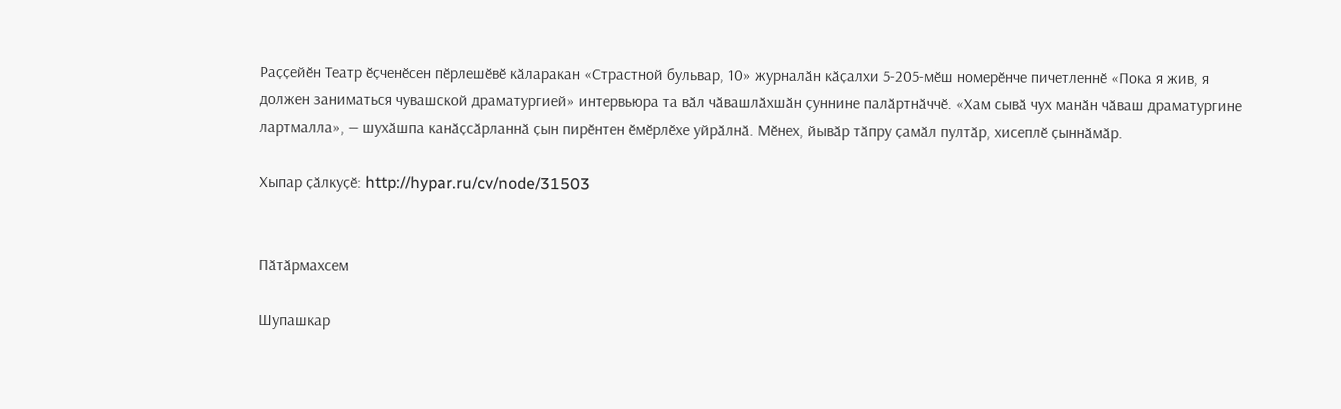Раҫҫейӗн Театр ӗҫченӗсен пӗрлешӗвӗ кӑларакан «Страстной бульвар, 10» журналӑн кӑҫалхи 5-205-мӗш номерӗнче пичетленнӗ «Пока я жив, я должен заниматься чувашской драматургией» интервьюра та вӑл чӑвашлӑхшӑн ҫуннине палӑртнӑччӗ. «Хам сывӑ чух манӑн чӑваш драматургине лартмалла», — шухӑшпа канӑҫсӑрланнӑ ҫын пирӗнтен ӗмӗрлӗхе уйрӑлнӑ. Мӗнех, йывӑр тӑпру ҫамӑл пултӑр, хисеплӗ ҫыннӑмӑр.

Хыпар ҫӑлкуҫӗ: http://hypar.ru/cv/node/31503


Пӑтӑрмахсем

Шупашкар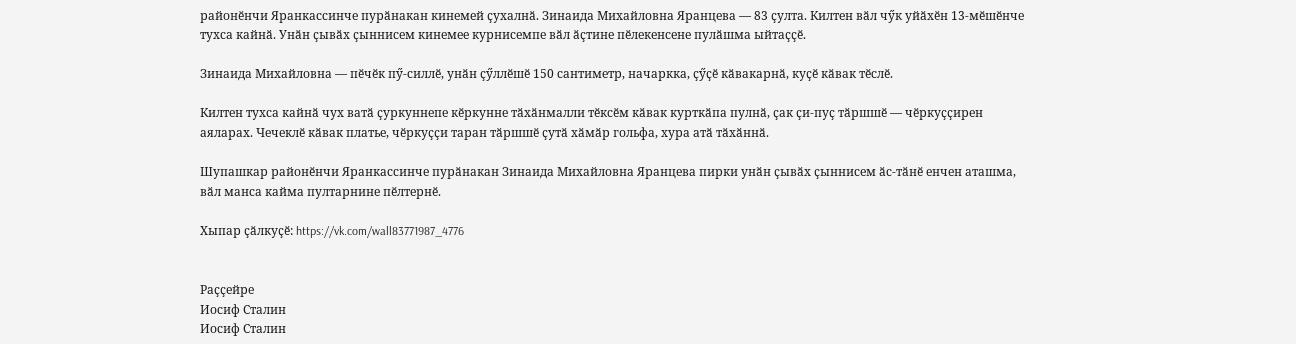районӗнчи Яранкассинче пурӑнакан кинемей ҫухалнӑ. Зинаида Михайловна Яранцева — 83 ҫулта. Килтен вӑл чӳк уйӑхӗн 13-мӗшӗнче тухса кайнӑ. Унӑн ҫывӑх ҫыннисем кинемее курнисемпе вӑл ӑҫтине пӗлекенсене пулӑшма ыйтаҫҫӗ.

Зинаида Михайловна — пӗчӗк пӳ-силлӗ, унӑн ҫӳллӗшӗ 150 сантиметр, начаркка, ҫӳҫӗ кӑвакарнӑ, куҫӗ кӑвак тӗслӗ.

Килтен тухса кайнӑ чух ватӑ ҫуркуннепе кӗркунне тӑхӑнмалли тӗксӗм кӑвак курткӑпа пулнӑ, ҫак ҫи-пуҫ тӑршшӗ — чӗркуҫҫирен аяларах. Чечеклӗ кӑвак платье, чӗркуҫҫи таран тӑршшӗ ҫутӑ хӑмӑр гольфа, хура атӑ тӑхӑннӑ.

Шупашкар районӗнчи Яранкассинче пурӑнакан Зинаида Михайловна Яранцева пирки унӑн ҫывӑх ҫыннисем ӑс-тӑнӗ енчен аташма, вӑл манса кайма пултарнине пӗлтернӗ.

Хыпар ҫӑлкуҫӗ: https://vk.com/wall83771987_4776


Раҫҫейре
Иосиф Сталин
Иосиф Сталин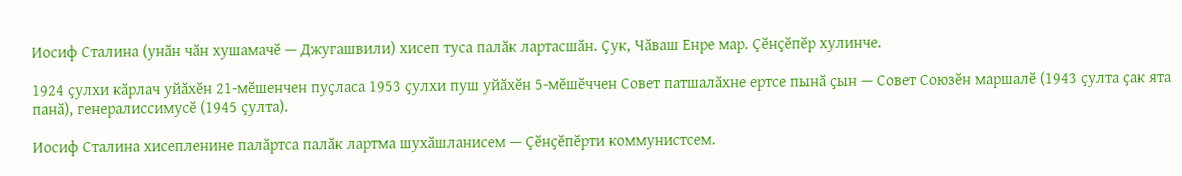Иосиф Сталина (унӑн чӑн хушамачӗ — Джугашвили) хисеп туса палӑк лартасшӑн. Ҫук, Чӑваш Енре мар. Ҫӗнҫӗпӗр хулинче.

1924 ҫулхи кӑрлач уйӑхӗн 21-мӗшенчен пуҫласа 1953 ҫулхи пуш уйӑхӗн 5-мӗшӗччен Совет патшалӑхне ертсе пынӑ ҫын — Совет Союзӗн маршалӗ (1943 ҫулта ҫак ята панӑ), генералиссимусӗ (1945 ҫулта).

Иосиф Сталина хисепленине палӑртса палӑк лартма шухӑшланисем — Ҫӗнҫӗпӗрти коммунистсем.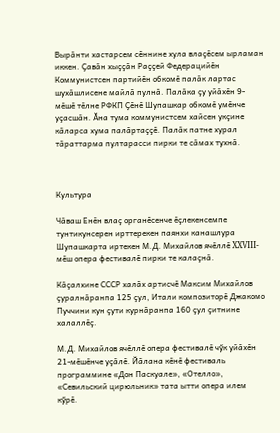Вырӑнти хастарсем сӗннине хула влаҫӗсем ырламан иккен. Ҫавӑн хыҫҫӑн Раҫҫей Федерацийӗн Коммунистсен партийӗн обкомӗ палӑк лартас шухӑшлисене майлӑ пулнӑ. Палӑка ҫу уйӑхӗн 9-мӗшӗ тӗлне РФКП Ҫӗнӗ Шупашкар обкомӗ умӗнче уҫасшӑн. Ӑна тума коммунистсем хайсен укҫине кӑларса хума палӑртаҫҫӗ. Палӑк патне хурал тӑраттарма пултарасси пирки те сӑмах тухнӑ.



Культура

Чӑваш Енӗн влаҫ органӗсенче ӗҫлекенсемпе тунтикунсерен ирттерекен паянхи канашлура Шупашкарта иртекен М.Д. Михайлов ячӗллӗ XXVIII-мӗш опера фестивалӗ пирки те калаҫнӑ.

Кӑҫалхине СССР халӑх артисчӗ Максим Михайлов ҫуралнӑранпа 125 ҫул, Итали композиторӗ Джакомо Пуччини кун ҫути курнӑранпа 160 ҫул ҫитнине халаллӗҫ.

М.Д. Михайлов ячӗллӗ опера фестивалӗ чӳк уйӑхӗн 21-мӗшӗнче уҫӑлӗ. Йӑлана кӗнӗ фестиваль программине «Дон Паскуале», «Отелло», «Севильский цирюльник» тата ытти опера илем кӳрӗ.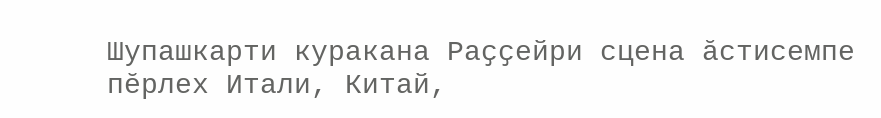Шупашкарти куракана Раҫҫейри сцена ӑстисемпе пӗрлех Итали, Китай,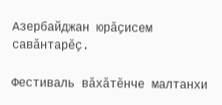Азербайджан юрӑҫисем савӑнтарӗҫ.

Фестиваль вӑхӑтӗнче малтанхи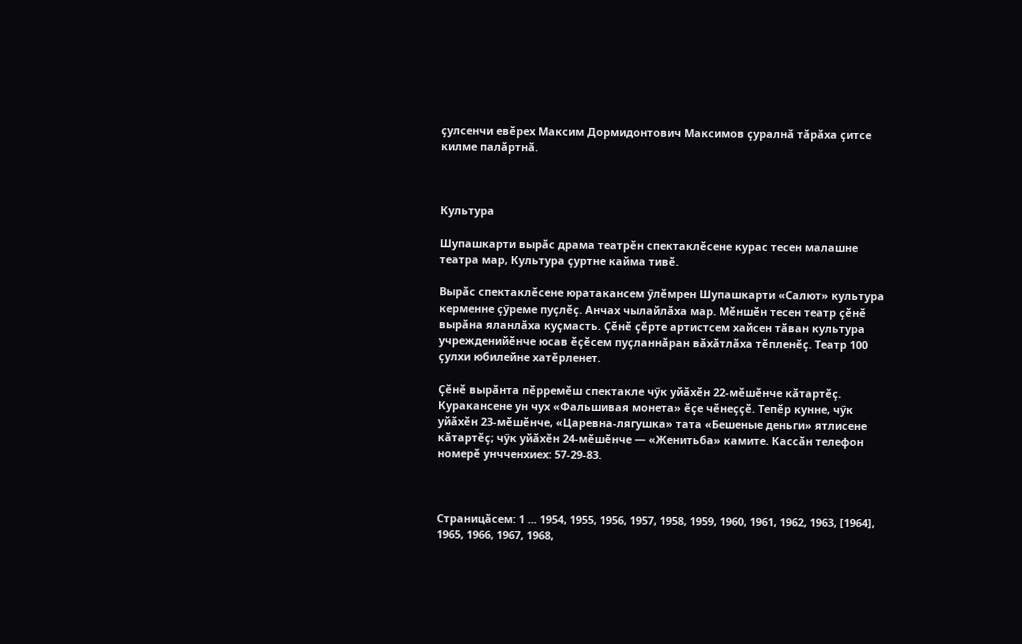ҫулсенчи евӗрех Максим Дормидонтович Максимов ҫуралнӑ тӑрӑха ҫитсе килме палӑртнӑ.



Культура

Шупашкарти вырӑс драма театрӗн спектаклӗсене курас тесен малашне театра мар, Культура ҫуртне кайма тивӗ.

Вырӑс спектаклӗсене юратакансем ӳлӗмрен Шупашкарти «Салют» культура керменне ҫӳреме пуҫлӗҫ. Анчах чылайлӑха мар. Мӗншӗн тесен театр ҫӗнӗ вырӑна яланлӑха куҫмасть. Ҫӗнӗ ҫӗрте артистсем хайсен тӑван культура учрежденийӗнче юсав ӗҫӗсем пуҫланнӑран вӑхӑтлӑха тӗпленӗҫ. Театр 100 ҫулхи юбилейне хатӗрленет.

Ҫӗнӗ вырӑнта пӗрремӗш спектакле чӳк уйӑхӗн 22-мӗшӗнче кӑтартӗҫ. Куракансене ун чух «Фальшивая монета» ӗҫе чӗнеҫҫӗ. Тепӗр кунне, чӳк уйӑхӗн 23-мӗшӗнче, «Царевна-лягушка» тата «Бешеные деньги» ятлисене кӑтартӗҫ; чӳк уйӑхӗн 24-мӗшӗнче — «Женитьба» камите. Кассӑн телефон номерӗ унчченхиех: 57-29-83.



Страницӑсем: 1 ... 1954, 1955, 1956, 1957, 1958, 1959, 1960, 1961, 1962, 1963, [1964], 1965, 1966, 1967, 1968,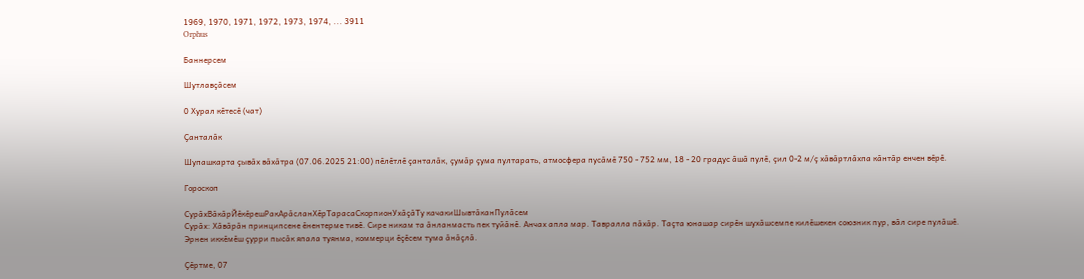1969, 1970, 1971, 1972, 1973, 1974, ... 3911
Orphus

Баннерсем

Шутлавҫӑсем

0 Хурал кӗтесӗ (чат)

Ҫанталӑк

Шупашкарта ҫывӑх вӑхӑтра (07.06.2025 21:00) пӗлӗтлӗ ҫанталӑк, ҫумӑр ҫума пултарать, атмосфера пусӑмӗ 750 - 752 мм, 18 - 20 градус ӑшӑ пулӗ, ҫил 0-2 м/ҫ хӑвӑртлӑхпа кӑнтӑр енчен вӗрӗ.

Гороскоп

СурӑхВӑкӑрЙӗкӗрешРакАрӑсланХӗрТарасаСкорпионУхӑҫӑТу качакиШывтӑканПулӑсем
Сурӑх: Хӑвӑрӑн принципсене ӗнентерме тивӗ. Сире никам та ӑнланмасть пек туйӑнӗ. Анчах апла мар. Тавралла пӑхӑр. Таҫта юнашар сирӗн шухӑшсемпе килӗшекен союзник пур, вӑл сире пулӑшӗ. Эрнен иккӗмӗш ҫурри пысӑк япала туянма, коммерци ӗҫӗсем тума ӑнӑҫлӑ.

Ҫӗртме, 07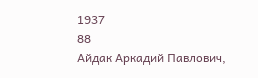1937
88
Айдак Аркадий Павлович,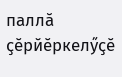паллӑ ҫӗрйӗркелӳҫӗ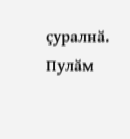ҫуралнӑ.
Пулӑм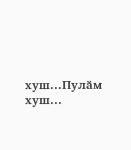хуш...Пулӑм хуш...